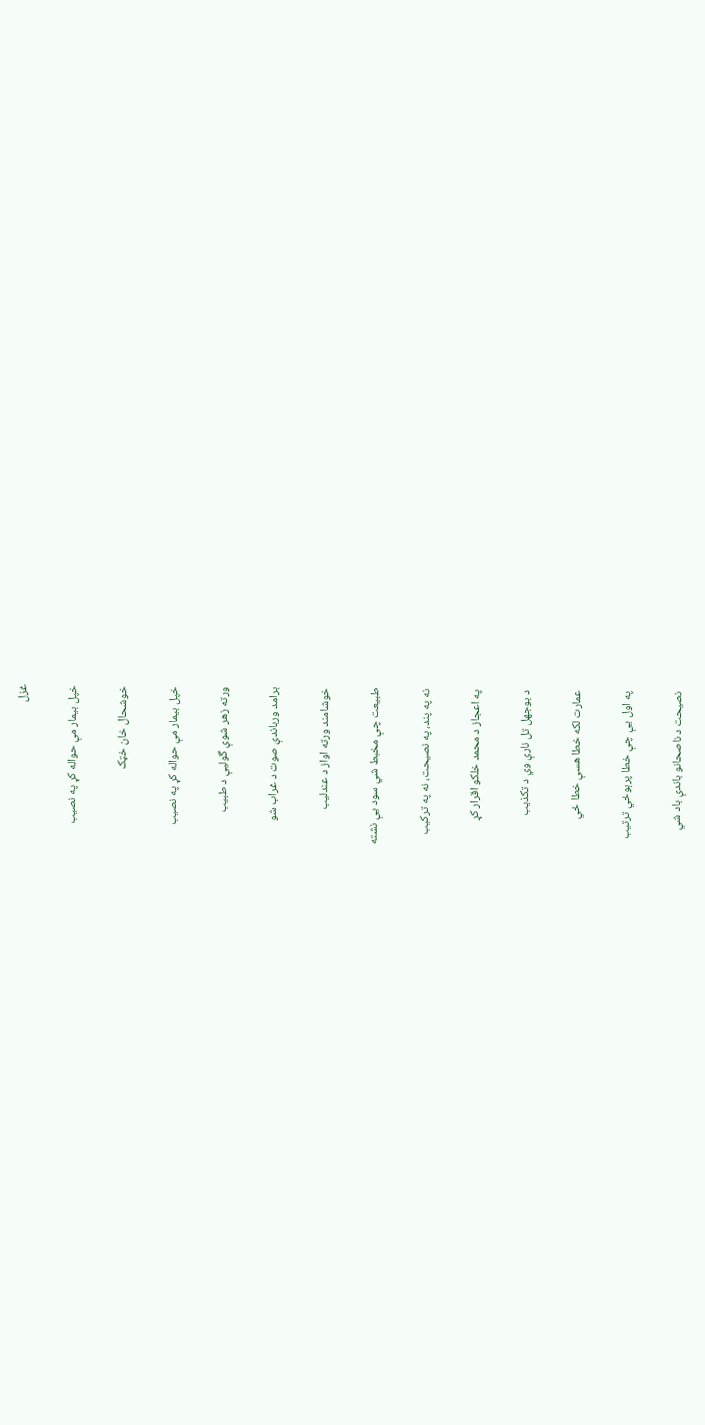غزل

خپل بيمار مې حواله کړ په نصيب

خوشحال خان خټک

خپل بيمار مې حواله کړ په نصيب

ورته زهر شوې گوليې د طبيب

برامد ورباندې صوت د غراب شو

خوشامند ورته اواز د عندليب

طبيعت چې مخبط شي سود يې نشته

نه په پند، په نصيحت، نه په ترکيب

په اعجاز د محمد خلکو اقرار کړ

د بوجهل تل نارې وي د تکذيب

عمارت لکه خطا هسې خطا ځي

په اول يې چې خطا پرېوځي ترتيب

نصيحت د ناصحانو باندې باد شي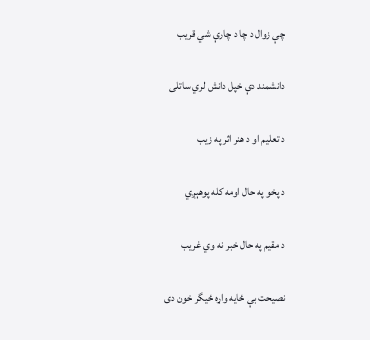چې زوال د چا د چارې شي قريب

دانشمند دې خپل دانش لري ساتلی

د تعليم او د هنر اثر په زيب

د پخو په حال اومه کله پوهېږي

د مقيم په حال خبر نه وي غريب

نصيحت بې ځايه واړه ځيگر خون دی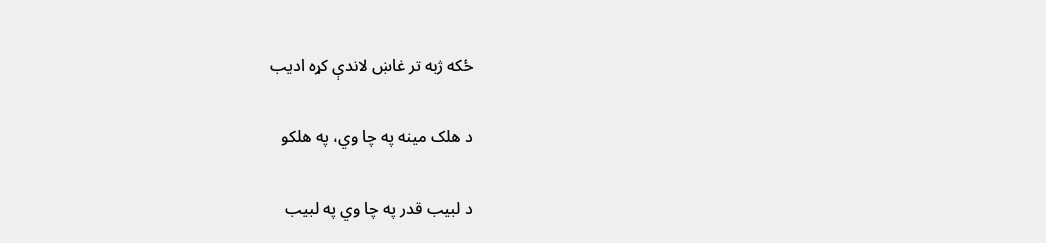ځکه ژبه تر غاښ لاندې کړه اديب

د هلک مينه په چا وي، په هلکو

د لبيب قدر په چا وي په لبيب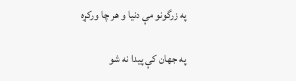په زرگونو مې دنيا و هر چا ورکړه

په جهان کې پيدا نه شو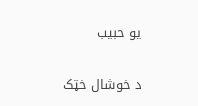يو حبيب

د خوشال خټک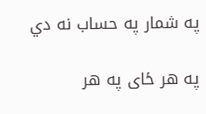په شمار په حساب نه دي

په هر ځای په هر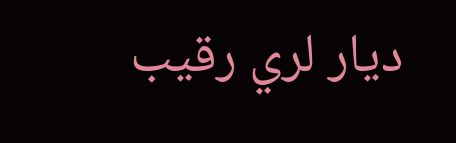ديار لري رقيب